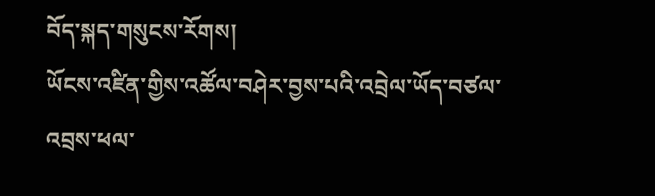བོད་སྐད་གསུངས་རོགས།
ཡོངས་འཛིན་གྱིས་འཚོལ་བཤེར་བྱས་པའི་འབྲེལ་ཡོད་བཙལ་འབྲས་ཕལ་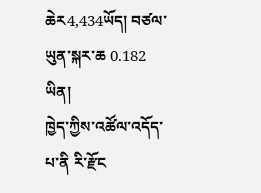ཆེར4,434ཡོད། བཙལ་ཡུན་སྐར་ཆ 0.182
ཡིན།
ཁྱེད་ཀྱིས་འཚོལ་འདོད་པ་ནི རི་རྫོང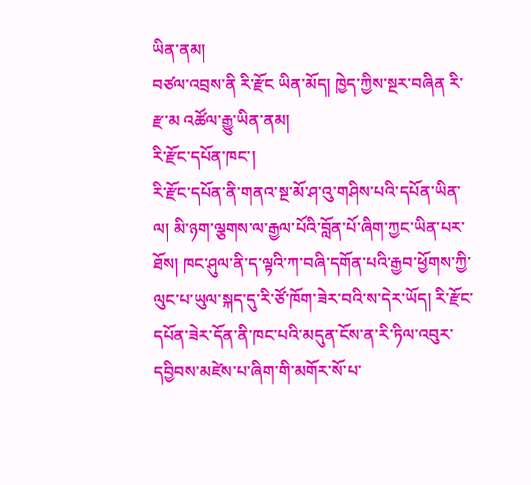ཡིན་ནམ།
བཙལ་འབྲས་ནི རི་རྫོང ཡིན་མོད། ཁྱེད་ཀྱིས་སྔར་བཞིན རི་རྫ་མ འཚོལ་རྒྱུ་ཡིན་ནམ།
རི་རྫོང་དཔོན་ཁང་།
རི་རྫོང་དཔོན་ནི་གནའ་སྔ་མོ་ཤ་འུ་གཤིས་པའི་དཔོན་ཡིན་ལ། མི་ཉག་ལྕགས་ལ་རྒྱལ་པོའི་བློན་པོ་ཞིག་ཀྱང་ཡིན་པར་ཐོས། ཁང་ཤུལ་ནི་ད་ལྟའི་ཀ་བཞི་དགོན་པའི་རྒྱབ་ཕྱོགས་ཀྱི་ལུང་པ་ཡུལ་སྐད་དུ་རི་ཙོ་ཁོག་ཟེར་བའི་ས་དེར་ཡོད། རི་རྫོང་དཔོན་ཟེར་དོན་ནི་ཁང་པའི་མདུན་ངོས་ན་རི་ཏིལ་འབུར་དབྱིབས་མཛེས་པ་ཞིག་གི་མགོར་སོ་པ་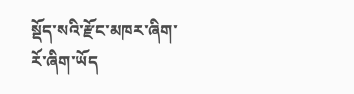སྡོད་སའི་རྫོང་མཁར་ཞིག་རོ་ཞིག་ཡོད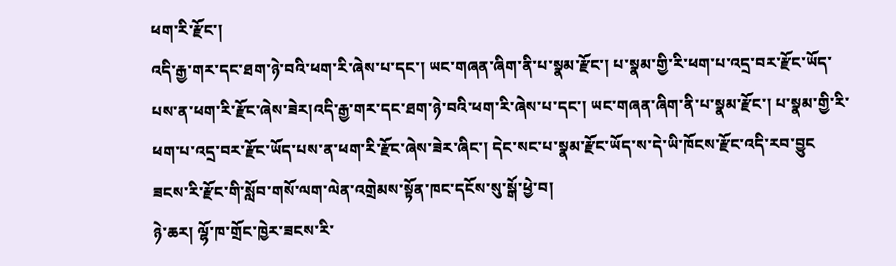ཕག་རི་རྫོང་།
འདི་རྒྱ་གར་དང་ཐག་ཉེ་བའི་ཕག་རི་ཞེས་པ་དང་། ཡང་གཞན་ཞིག་ནི་པ་སྣམ་རྫོང་། པ་སྣམ་གྱི་རི་ཕག་པ་འདྲ་བར་རྫོང་ཡོད་པས་ན་ཕག་རི་རྫོང་ཞེས་ཟེར།འདི་རྒྱ་གར་དང་ཐག་ཉེ་བའི་ཕག་རི་ཞེས་པ་དང་། ཡང་གཞན་ཞིག་ནི་པ་སྣམ་རྫོང་། པ་སྣམ་གྱི་རི་ཕག་པ་འདྲ་བར་རྫོང་ཡོད་པས་ན་ཕག་རི་རྫོང་ཞེས་ཟེར་ཞིང་། དེང་སང་པ་སྣམ་རྫོང་ཡོད་ས་དེ་ཡི་ཁོངས་རྫོང་འདི་རབ་བྱུང
ཟངས་རི་རྫོང་གི་སློབ་གསོ་ལག་ལེན་འགྲེམས་སྟོན་ཁང་དངོས་སུ་སྒོ་ཕྱེ་བ།
ཉེ་ཆར། ལྷོ་ཁ་གྲོང་ཁྱེར་ཟངས་རི་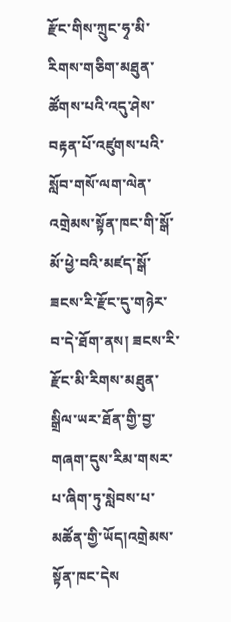རྫོང་གིས་ཀྲུང་ཧྭ་མི་རིགས་གཅིག་མཐུན་ཚོགས་པའི་འདུ་ཤེས་བརྟན་པོ་འཛུགས་པའི་སློབ་གསོ་ལག་ལེན་འགྲེམས་སྟོན་ཁང་གི་སྒོ་མོ་ཕྱེ་བའི་མཛད་སྒོ་ཟངས་རི་རྫོང་དུ་གཉེར་བ་དེ་ཐོག་ནས། ཟངས་རི་རྫོང་མི་རིགས་མཐུན་སྒྲིལ་ཡར་ཐོན་གྱི་བྱ་གཞག་དུས་རིམ་གསར་པ་ཞིག་ཏུ་སླེབས་པ་མཚོན་གྱི་ཡོད།འགྲེམས་སྟོན་ཁང་དེས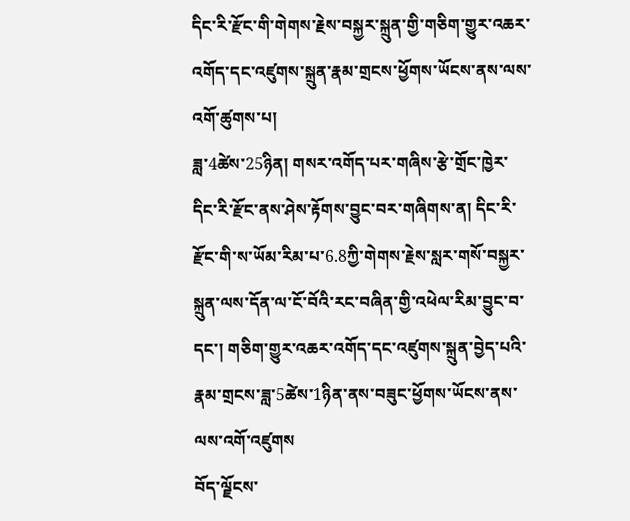དིང་རི་རྫོང་གི་གེགས་རྗེས་བསྐྱར་སྐྲུན་གྱི་གཅིག་གྱུར་འཆར་འགོད་དང་འཛུགས་སྐྲུན་རྣམ་གྲངས་ཕྱོགས་ཡོངས་ནས་ལས་འགོ་ཚུགས་པ།
ཟླ་4ཚེས་25ཉིན། གསར་འགོད་པར་གཞིས་རྩེ་གྲོང་ཁྱེར་དིང་རི་རྫོང་ནས་ཤེས་རྟོགས་བྱུང་བར་གཞིགས་ན། དིང་རི་རྫོང་གི་ས་ཡོམ་རིམ་པ་6.8ཀྱི་གེགས་རྗེས་སླར་གསོ་བསྐྱར་སྐྲུན་ལས་དོན་ལ་ངོ་བོའི་རང་བཞིན་གྱི་འཕེལ་རིམ་བྱུང་བ་དང་། གཅིག་གྱུར་འཆར་འགོད་དང་འཛུགས་སྐྲུན་བྱེད་པའི་རྣམ་གྲངས་ཟླ་5ཚེས་1ཉིན་ནས་བཟུང་ཕྱོགས་ཡོངས་ནས་ལས་འགོ་འཛུགས
བོད་ལྗོངས་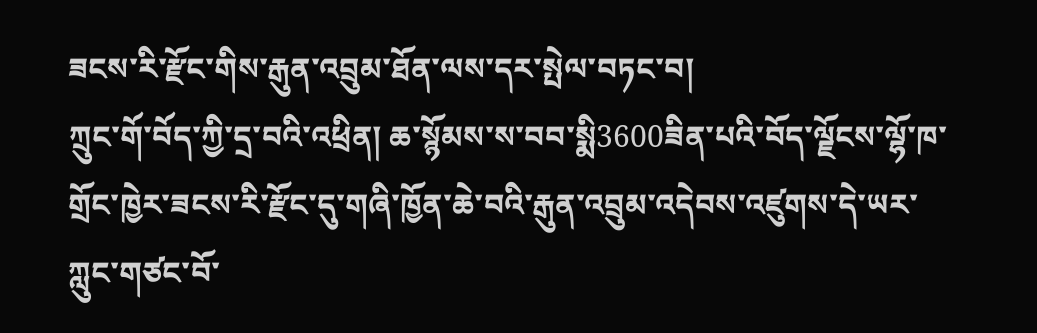ཟངས་རི་རྫོང་གིས་རྒུན་འབྲུམ་ཐོན་ལས་དར་སྤེལ་བཏང་བ།
ཀྲུང་གོ་བོད་ཀྱི་དྲ་བའི་འཕྲིན། ཆ་སྙོམས་ས་བབ་སྨི3600ཟིན་པའི་བོད་ལྗོངས་ལྷོ་ཁ་གྲོང་ཁྱེར་ཟངས་རི་རྫོང་དུ་གཞི་ཁྱོན་ཆེ་བའི་རྒུན་འབྲུམ་འདེབས་འཛུགས་དེ་ཡར་ཀླུང་གཙང་བོ་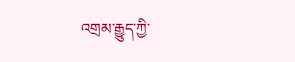འགྲམ་རྒྱུད་ཀྱི་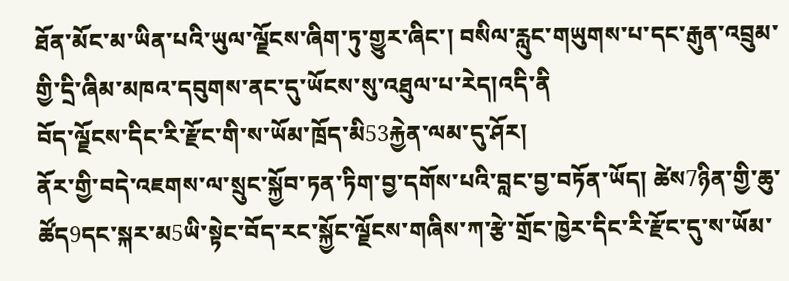ཐོན་མོང་མ་ཡིན་པའི་ཡུལ་ལྗོངས་ཞིག་ཏུ་གྱུར་ཞིང་། བསིལ་རླུང་གཡུགས་པ་དང་རྒུན་འབྲུམ་གྱི་དྲི་ཞིམ་མཁའ་དབུགས་ནང་དུ་ཡོངས་སུ་འཐུལ་པ་རེད།འདི་ནི
བོད་ལྗོངས་དིང་རི་རྫོང་གི་ས་ཡོམ་ཁྲོད་མི53རྐྱེན་ལམ་དུ་ཤོར།
ནོར་གྱི་བདེ་འཇགས་ལ་སྲུང་སྐྱོབ་ཏན་ཏིག་བྱ་དགོས་པའི་བླང་བྱ་བཏོན་ཡོད། ཚེས7ཉིན་གྱི་ཆུ་ཚོད9དང་སྐར་མ5ཡི་སྟེང་བོད་རང་སྐྱོང་ལྗོངས་གཞིས་ཀ་རྩེ་གྲོང་ཁྱེར་དིང་རི་རྫོང་དུ་ས་ཡོམ་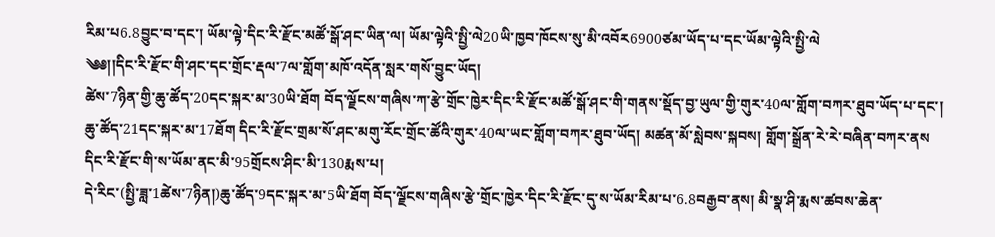རིམ་པ6.8བྱུང་བ་དང་། ཡོམ་ལྟེ་དིང་རི་རྫོང་མཚོ་སྒོ་ཤང་ཡིན་ལ། ཡོམ་ལྟེའི་སྤྱི་ལེ20ཡི་ཁྱབ་ཁོངས་སུ་མི་འབོར6900ཙམ་ཡོད་པ་དང་ཡོམ་ལྟེའི་སྤྱི་ལེ
༄༅།།དིང་རི་རྫོང་གི་ཤང་དང་གྲོང་རྡལ་7ལ་གློག་མཁོ་འདོན་སླར་གསོ་བྱུང་ཡོད།
ཚེས་7ཉིན་གྱི་ཆུ་ཚོད་20དང་སྐར་མ་30ཡི་ཐོག བོད་ལྗོངས་གཞིས་ཀ་རྩེ་གྲོང་ཁྱེར་དིང་རི་རྫོང་མཚོ་སྒོ་ཤང་གི་གནས་སྡོད་བྱ་ཡུལ་གྱི་གུར་40ལ་གློག་བཀར་ཐུབ་ཡོད་པ་དང་། ཆུ་ཚོད་21དང་སྐར་མ་17ཐོག དིང་རི་རྫོང་གྲམ་སོ་ཤང་མགུ་རོང་གྲོང་ཚོའི་གུར་40ལ་ཡང་གློག་བཀར་ཐུབ་ཡོད། མཚན་མོ་སླེབས་སྐབས། གློག་སྒྲོན་རེ་རེ་བཞིན་བཀར་ནས
དིང་རི་རྫོང་གི་ས་ཡོམ་ནང་མི་95གྲོངས་ཤིང་མི་130རྨས་པ།
དེ་རིང་(སྤྱི་ཟླ་1ཚེས་7ཉིན།)ཆུ་ཚོད་9དང་སྐར་མ་5ཡི་ཐོག བོད་ལྗོངས་གཞིས་རྩེ་གྲོང་ཁྱེར་དིང་རི་རྫོང་དུ་ས་ཡོམ་རིམ་པ་6.8བརྒྱབ་ནས། མི་སྣ་ཤི་རྨས་ཚབས་ཆེན་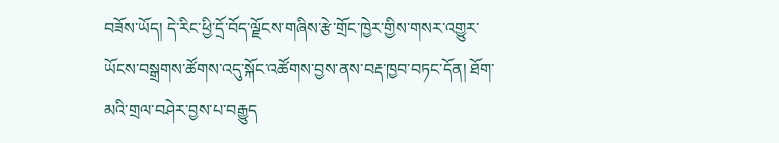བཟོས་ཡོད། དེ་རིང་ཕྱི་དྲོ་བོད་ལྗོངས་གཞིས་རྩེ་གྲོང་ཁྱེར་གྱིས་གསར་འགྱུར་ཡོངས་བསྒྲགས་ཚོགས་འདུ་སྐོང་འཚོགས་བྱས་ནས་བརྡ་ཁྱབ་བཏང་དོན། ཐོག་མའི་གྲལ་བཤེར་བྱས་པ་བརྒྱུད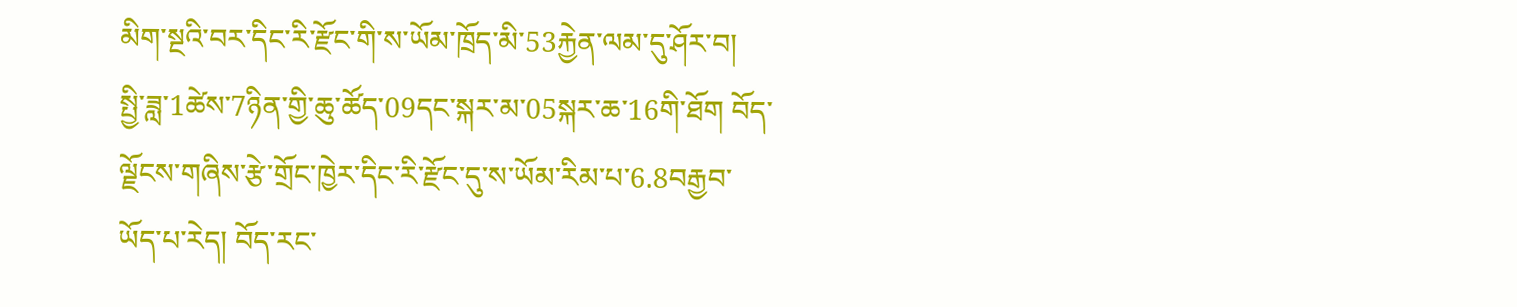མིག་སྔའི་བར་དིང་རི་རྫོང་གི་ས་ཡོམ་ཁྲོད་མི་53རྐྱེན་ལམ་དུ་ཤོར་བ།
སྤྱི་ཟླ་1ཚེས་7ཉིན་གྱི་ཆུ་ཚོད་09དང་སྐར་མ་05སྐར་ཆ་16གི་ཐོག བོད་ལྗོངས་གཞིས་རྩེ་གྲོང་ཁྱེར་དིང་རི་རྫོང་དུ་ས་ཡོམ་རིམ་པ་6.8བརྒྱབ་ཡོད་པ་རེད། བོད་རང་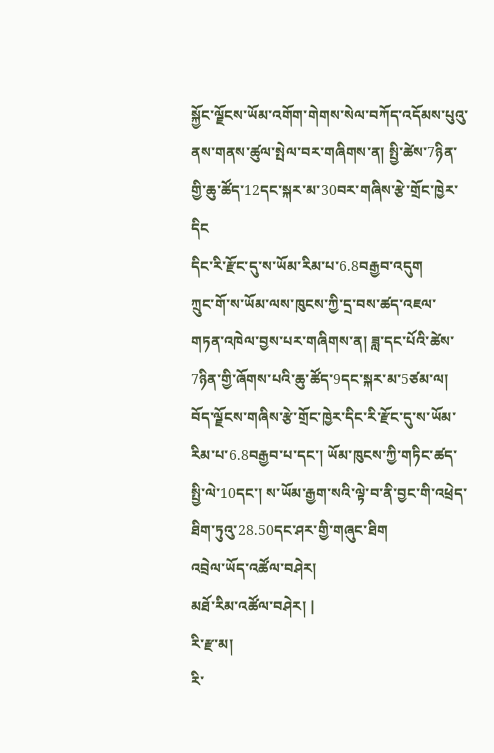སྐྱོང་ལྗོངས་ཡོམ་འགོག་གེགས་སེལ་བཀོད་འདོམས་པུའུ་ནས་གནས་ཚུལ་སྤེལ་བར་གཞིགས་ན། སྤྱི་ཚེས་7ཉིན་གྱི་ཆུ་ཚོད་12དང་སྐར་མ་30བར་གཞིས་རྩེ་གྲོང་ཁྱེར་དིང
དིང་རི་རྫོང་དུ་ས་ཡོམ་རིམ་པ་6.8བརྒྱབ་འདུག
ཀྲུང་གོ་ས་ཡོམ་ལས་ཁུངས་ཀྱི་དྲ་བས་ཚད་འཇལ་གཏན་འཁེལ་བྱས་པར་གཞིགས་ན། ཟླ་དང་པོའི་ཚེས་7ཉིན་གྱི་ཞོགས་པའི་ཆུ་ཚོད་9དང་སྐར་མ་5ཙམ་ལ། བོད་ལྗོངས་གཞིས་རྩེ་གྲོང་ཁྱེར་དིང་རི་རྫོང་དུ་ས་ཡོམ་རིམ་པ་6.8བརྒྱབ་པ་དང་། ཡོམ་ཁུངས་ཀྱི་གཏིང་ཚད་སྤྱི་ལེ་10དང་། ས་ཡོམ་རྒྱག་སའི་ལྟེ་བ་ནི་བྱང་གི་འཕྲེད་ཐིག་ཏུའུ་28.50དང་ཤར་གྱི་གཞུང་ཐིག
འབྲེལ་ཡོད་འཚོལ་བཤེར།
མཐོ་རིམ་འཚོལ་བཤེར། |
རི་རྫ་མ།
རི་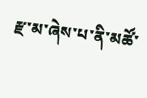རྫ་མ་ཞེས་པ་ནི་མཚོ་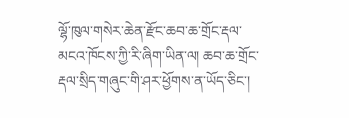ལྷོ་ཁུལ་གསེར་ཆེན་རྫོང་ཆབ་ཆ་གྲོང་རྡལ་མངའ་ཁོངས་ཀྱི་རི་ཞིག་ཡིན་ལ། ཆབ་ཆ་གྲོང་རྡལ་སྲིད་གཞུང་གི་ཤར་ཕྱོགས་ན་ཡོད་ཅིང་།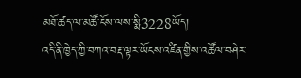མཐོ་ཚད་ལ་མཚོ་ངོས་ལས་སྨི3228ཡོད།
འདི་ནི་ཁྱེད་ཀྱི་བཀའ་བརྡ་ལྟར་ཡོངས་འཛིན་གྱིས་འཚོལ་བཤེར་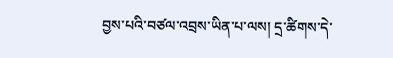བྱས་པའི་བཙལ་འབྲས་ཡིན་པ་ལས། དྲ་ཚིགས་དེ་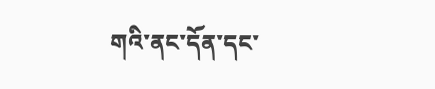གའི་ནང་དོན་དང་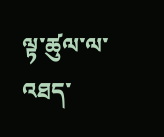ལྟ་ཚུལ་ལ་འཐད་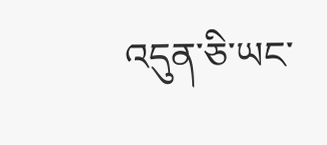འདུན་ཅི་ཡང་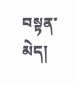བསྟན་མེད།